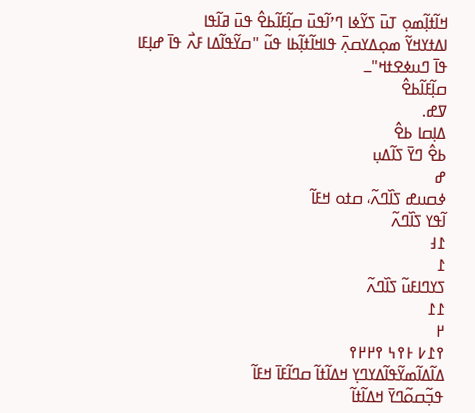ߞߊ߬ߙߊ߲߬ߘߋ߲ ߠߎ߫ ߖߌ߬ߦߊ ߣߴߊ߬ߟߎ߫ ߛߊ߲߬ߓߊ߬ߕߐ߮ ߟߎ߫ ߥߊ߬ߟߊ
ߊߡߙߌߞߌ߬ ߘߋ߲ߡߌߛߍ߲߫ ߟߊߞߊ߬ߙߊ߲߬ߕߊ ߟߎ߬ "ߛߌ߬ߟߊ߬ߡߊ ߓߍ߯ ߟߊ߫ ߝߊ߲ߓߊ ߟߊ߫ ߣߎߦߐߙߞ"ߺ
ߛߊ߲߬ߓߊ߬ߕߐ߮
ߜߝ.
ߡߊ߲ߛߊ ߕߐ߮
ߕߐ߮ ߣߌ߫ ߖߊ߬ߡߎ߲
ߝ
ߦߛߎߝ ߖߊ߰ߣߍ߬، ߛߙߋ ߞߓߊ߬
ߊ߬ߟߌ ߖߊ߰ߣߍ߬
߁߃
߁
ߖߌߣߊߓߎ߬ ߖߊ߰ߣߍ߬
߁߁
߂
߉߁߇ ߅߉߆ ߉߂߂߉
ߡߊ߬ߡߊ߬ߘߌ߬ߟߊ߬ߡߌߣߌ߲ ߞߡߊ߬ߙߊ߬ ߛߣߊ߬ߓߊ߫ ߞߓߊ߬
ߟߏ߲߬ߛߋ߬ߣߌ߫ ߞߡߊ߬ߙߊ߬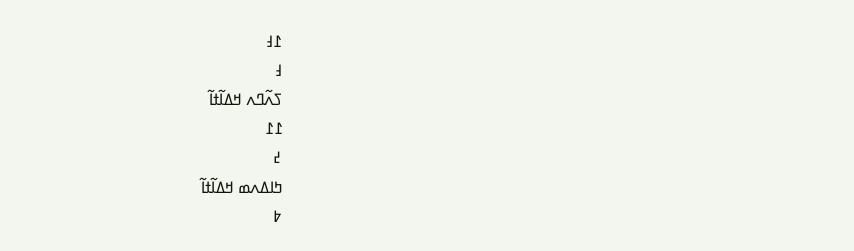߁߃
߃
ߖߍ߬ߣߍ ߞߡߊ߬ߙߊ߬
߁߁
߄
ߤߊߡߍߘ ߞߡߊ߬ߙߊ߬
߈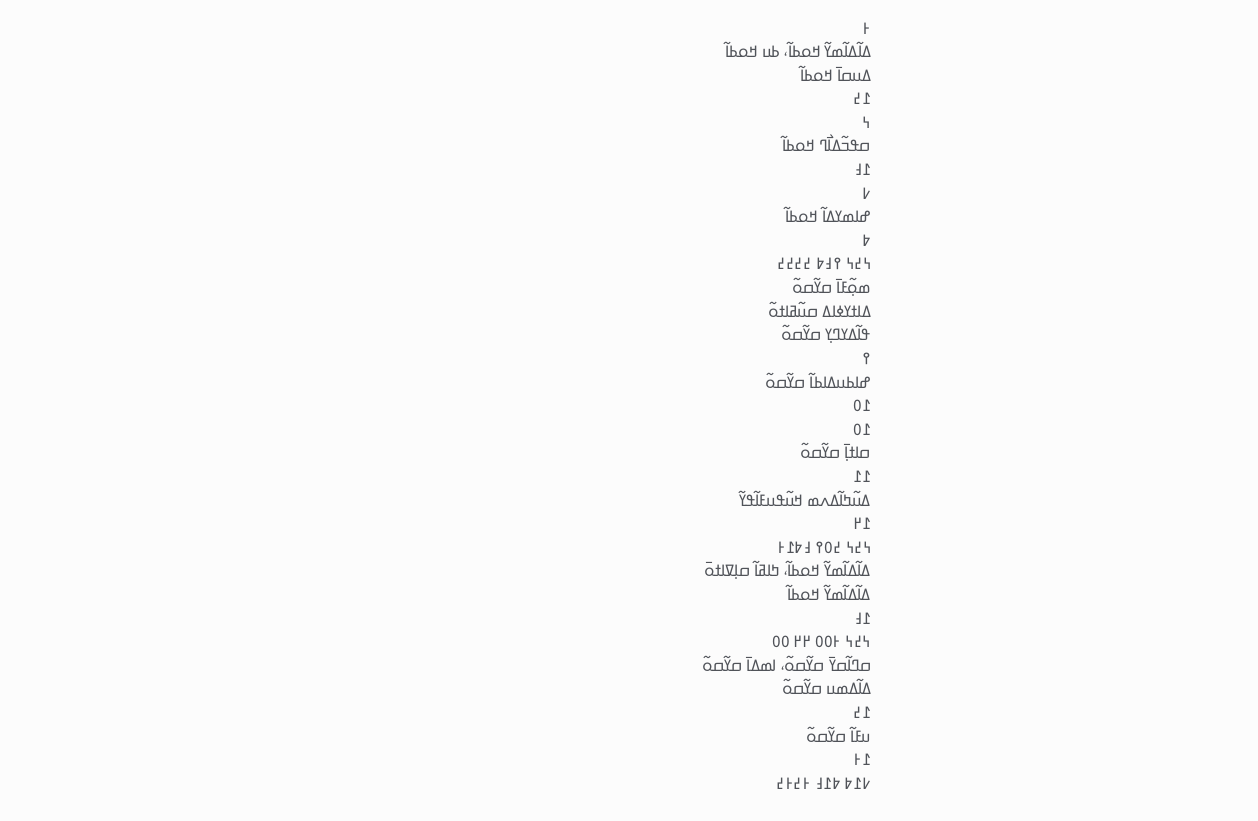߅
ߡߊ߬ߡߊ߬ߘߌ߬ ߞߋߕߊ߬، ߕߎ ߞߋߕߊ߬
ߡߎߛߊ߫ ߞߋߕߊ߬
߁߄
߆
ߛߟߏ߬ߡߊ߯ߣ ߞߋߕߊ߬
߁߃
߇
ߝߊߘߌߡߊ߬ ߞߋߕߊ߬
߈
߆߄߆ ߉߃߈ ߄߄߄߄
ߘߋ߲߬ߓߊ߫ ߛߌ߬ߛߋ߬
ߡߊߙߌߦߊߡ ߛߎ߬ߥߊߙߋ߬
ߟߊ߬ߡߌߣߌ߲ ߛߌ߬ߛߋ߬
߉
ߝߊߕߎߡߊߕߊ߬ ߛߌ߬ߛߋ߬
߁߀
߁߀
ߛߊߙߊ߲߫ ߛߌ߬ߛߋ߬
߁߁
ߡߎ߬ߤߊ߬ߡߍߘ ߞߎ߬ߟߎߓߊ߬ߟߌ߬
߁߂
߆߄߆ ߄߀߉ ߃߈߁߅
ߡߊ߬ߡߊ߬ߘߌ߬ ߞߋߕߊ߬، ߤߊߥߊ߬ ߛߊ߲ߜߊߙߋ߫
ߡߊ߬ߡߊ߬ߘߌ߬ ߞߋߕߊ߬
߁߃
߆߄߆ ߅߀߀ ߂߂ ߀߀
ߛߣߊ߬ߛߌ߫ ߛߌ߬ߛߋ߬، ߊߘߡߊ߫ ߛߌ߬ߛߋ߬
ߡߊ߬ߡߘߎ ߛߌ߬ߛߋ߬
߁߄
ߎߓߊ߬ ߛߌ߬ߛߋ߬
߁߅
߇߁߈ ߈߁߃ ߅߄߅߄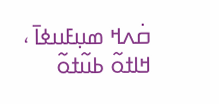ߛ߭ߍߞ ߘߎ߲ߓߎߦߊ߫ ، ߞߊߙߋ߬ ߕߎ߬ߙߋ߬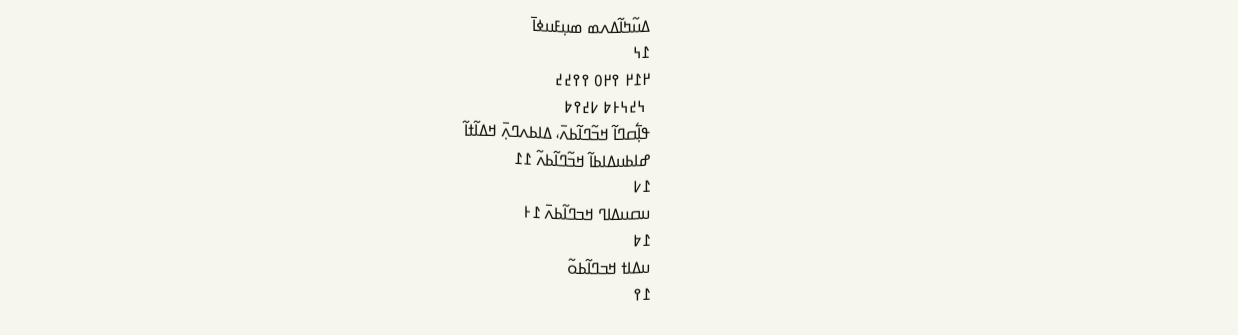ߡߎ߬ߤߊ߬ߡߍߘ ߘߎ߲ߓߎߦߊ߫
߁߆
߂߁߂ ߉߂߀ ߉߉߄߄
 ߆߄߆߅߈ ߇߄߉߈
ߟߊ߲߱ߛߣߊ߬ ߞߏ߬ߣߊ߬ߕߍ߫، ߡߊߕߍߣߍ߲߫ ߞߡߊ߬ߙߊ߬
ߝߊߕߎߡߊߕߊ߬ ߞߏ߬ߣߊ߬ߕߍ߬ ߁߁
߁߇
ߎߛߎߡߊߣ ߞߏߣߊ߬ߕߍ߫ ߁߅
߁߈
ߎߡߊߙ ߞߏߣߊ߬ߕߋ߬
߁߉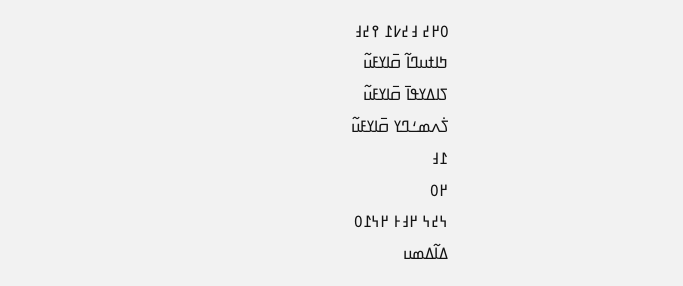߀߂߄ ߃߄߇߁ ߉߄߃
ߤߊߙߎߣߊ߬ ߛ߫ߊߌߓߎ߬
ߖߊߡߌߟߊ߫ ߛ߫ߊߌߓߎ߬
ߖ߭ߍߘߑߣߌ ߛ߫ߊߌߓߎ߬
߁߃
߂߀
߆߄߆ ߂߃߅ ߂߆߁߀
ߡߊ߬ߡߘߎ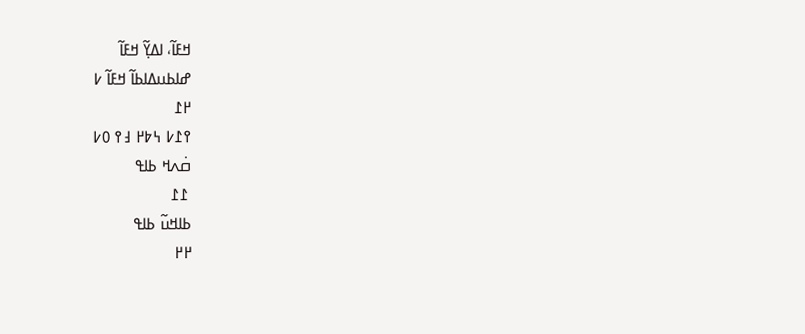ߞߓߊ߬، ߊߡߌ߲߬ ߞߓߊ߬
ߝߊߕߎߡߊߕߊ߬ ߞߓߊ߬ ߇
߂߁
߉߁߇ ߆߈߂ ߃߉ ߀߇
ߛ߭ߍߞ ߕߊߟ
 ߁߁
ߕߊߞߎ߬ ߕߊߟ
߂߂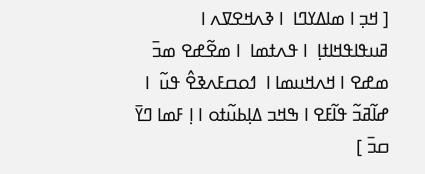[ ߞߏ߲ ߊ ߘߊߡߌߣߊ  ߊ ߢߍߞߐߜߍ ߊ ߥߎߟߊߟߞߊߙߊ߲  ߊ ߟߍߙߘߊ  ߊ ߘߐ߬ߝߐ ߘߏ߫ ߘߝߐ ߊ ߞߍߞߎߘߊ ߊ  ߗߋߛߓߍߢߐ߮ ߟߎ߬  ߊ ߝߊ߬ߥߏ߬ ߟߊ߬ߓߐ ߊ ߒߞߏ ߡߊ߲ߕߎ߬ߙߋ ߊ ߊ߲ ߓߘߊ ߣߌ߫ ߛߏ߫ ]